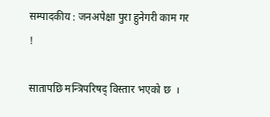सम्पादकीय : जनअपेक्षा पुरा हुनेगरी काम गर !

सातापछि मन्त्रिपरिषद् विस्तार भएको छ  ।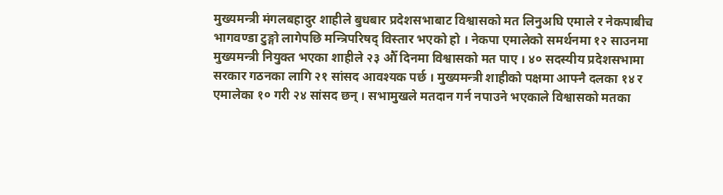मुख्यमन्त्री मंगलबहादुर शाहीले बुधबार प्रदेशसभाबाट विश्वासको मत लिनुअघि एमाले र नेकपाबीच भागवण्डा टुङ्गो लागेपछि मन्त्रिपरिषद् विस्तार भएको हो । नेकपा एमालेको समर्थनमा १२ साउनमा मुख्यमन्त्री नियुक्त भएका शाहीले २३ औँ दिनमा विश्वासको मत पाए । ४० सदस्यीय प्रदेशसभामा सरकार गठनका लागि २१ सांसद आवश्यक पर्छ । मुख्यमन्त्री शाहीको पक्षमा आफ्नै दलका १४ र एमालेका १० गरी २४ सांसद छन् । सभामुखले मतदान गर्न नपाउने भएकाले विश्वासको मतका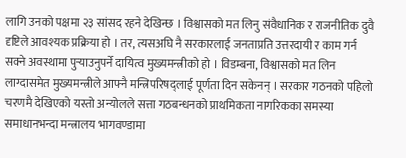लागि उनको पक्षमा २३ सांसद रहने देखिन्छ । विश्वासको मत लिनु संवैधानिक र राजनीतिक दुवै दृष्टिले आवश्यक प्रक्रिया हो । तर, त्यसअघि नै सरकारलाई जनताप्रति उत्तरदायी र काम गर्न सक्ने अवस्थामा पुर्‍याउनुपर्ने दायित्व मुख्यमन्त्रीको हो । विडम्बना, विश्वासको मत लिन लाग्दासमेत मुख्यमन्त्रीले आफ्नै मन्त्रिपरिषद्लाई पूर्णता दिन सकेनन् । सरकार गठनको पहिलो चरणमै देखिएको यस्तो अन्योलले सत्ता गठबन्धनको प्राथमिकता नागरिकका समस्या समाधानभन्दा मन्त्रालय भागवण्डामा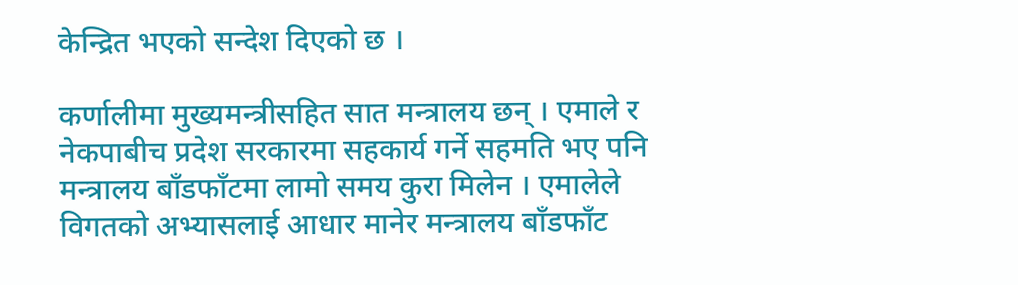केन्द्रित भएको सन्देश दिएको छ ।

कर्णालीमा मुख्यमन्त्रीसहित सात मन्त्रालय छन् । एमाले र नेकपाबीच प्रदेश सरकारमा सहकार्य गर्ने सहमति भए पनि मन्त्रालय बाँडफाँटमा लामो समय कुरा मिलेन । एमालेले विगतको अभ्यासलाई आधार मानेर मन्त्रालय बाँडफाँट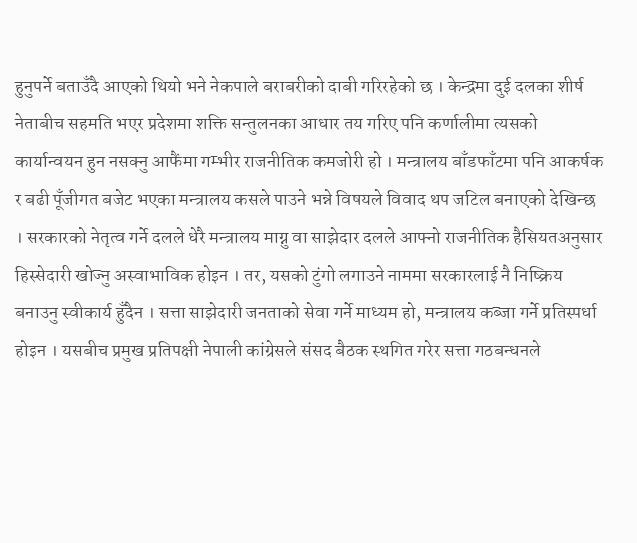हुनुपर्ने बताउँदै आएको थियो भने नेकपाले बराबरीको दाबी गरिरहेको छ । केन्द्रमा दुई दलका शीर्ष नेताबीच सहमति भएर प्रदेशमा शक्ति सन्तुलनका आधार तय गरिए पनि कर्णालीमा त्यसको कार्यान्वयन हुन नसक्नु आफैंमा गम्भीर राजनीतिक कमजोरी हो । मन्त्रालय बाँडफाँटमा पनि आकर्षक र बढी पूँजीगत बजेट भएका मन्त्रालय कसले पाउने भन्ने विषयले विवाद थप जटिल बनाएको देखिन्छ । सरकारको नेतृत्व गर्ने दलले धेरै मन्त्रालय माग्नु वा साझेदार दलले आफ्नो राजनीतिक हैसियतअनुसार हिस्सेदारी खोज्नु अस्वाभाविक होइन । तर, यसको टुंगो लगाउने नाममा सरकारलाई नै निष्क्रिय बनाउनु स्वीकार्य हुँदैन । सत्ता साझेदारी जनताको सेवा गर्ने माध्यम हो, मन्त्रालय कब्जा गर्ने प्रतिस्पर्धा होइन । यसबीच प्रमुख प्रतिपक्षी नेपाली कांग्रेसले संसद बैठक स्थगित गरेर सत्ता गठबन्धनले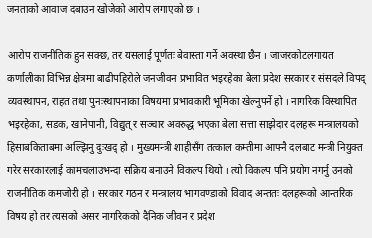जनताको आवाज दबाउन खोजेको आरोप लगाएको छ ।

आरोप राजनीतिक हुन सक्छ, तर यसलाई पूर्णतः बेवास्ता गर्ने अवस्था छैन । जाजरकोटलगायत कर्णालीका विभिन्न क्षेत्रमा बाढीपहिरोले जनजीवन प्रभावित भइरहेका बेला प्रदेश सरकार र संसदले विपद् व्यवस्थापन, राहत तथा पुनःस्थापनाका विषयमा प्रभावकारी भूमिका खेल्नुपर्ने हो । नागरिक विस्थापित भइरहेका, सडक, खानेपानी, विद्युत् र सञ्चार अवरुद्ध भएका बेला सत्ता साझेदार दलहरू मन्त्रालयको हिसाबकिताबमा अल्झिनु दुःखद् हो । मुख्यमन्त्री शाहीसँग तत्काल कम्तीमा आफ्नै दलबाट मन्त्री नियुक्त गरेर सरकारलाई कामचलाउभन्दा सक्रिय बनाउने विकल्प थियो । त्यो विकल्प पनि प्रयोग नगर्नु उनको राजनीतिक कमजोरी हो । सरकार गठन र मन्त्रालय भागवण्डाको विवाद अन्ततः दलहरूको आन्तरिक विषय हो तर त्यसको असर नागरिकको दैनिक जीवन र प्रदेश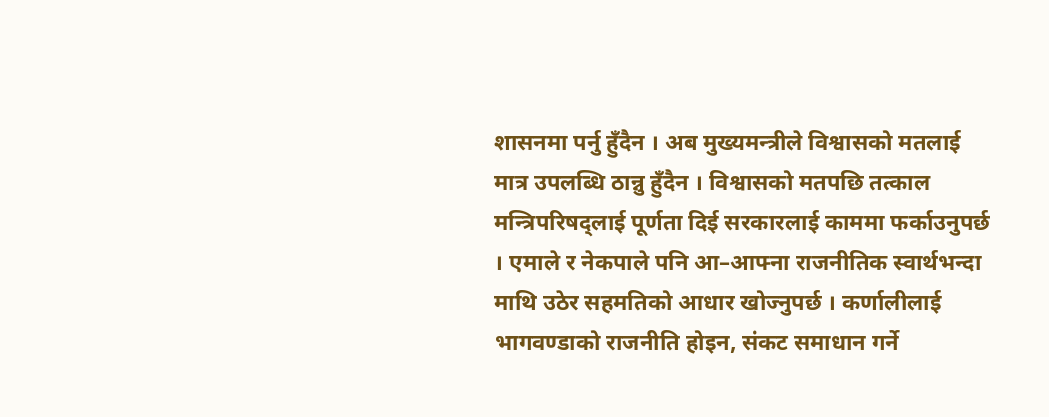शासनमा पर्नु हुँदैन । अब मुख्यमन्त्रीले विश्वासको मतलाई मात्र उपलब्धि ठान्नु हुँदैन । विश्वासको मतपछि तत्काल मन्त्रिपरिषद्लाई पूर्णता दिई सरकारलाई काममा फर्काउनुपर्छ । एमाले र नेकपाले पनि आ–आफ्ना राजनीतिक स्वार्थभन्दा माथि उठेर सहमतिको आधार खोज्नुपर्छ । कर्णालीलाई भागवण्डाको राजनीति होइन, संकट समाधान गर्ने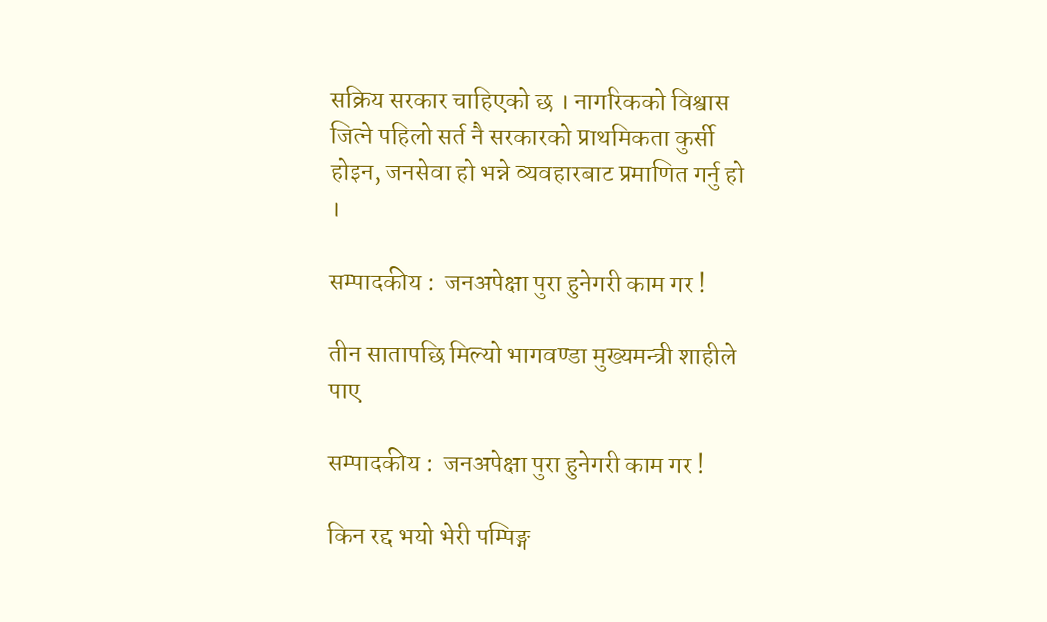सक्रिय सरकार चाहिएको छ । नागरिकको विश्वास जित्ने पहिलो सर्त नै सरकारको प्राथमिकता कुर्सी होइन, जनसेवा हो भन्ने व्यवहारबाट प्रमाणित गर्नु हो ।

सम्पादकीय :  जनअपेक्षा पुरा हुनेगरी काम गर !

तीन सातापछि मिल्यो भागवण्डा मुख्यमन्त्री शाहीले  पाए

सम्पादकीय :  जनअपेक्षा पुरा हुनेगरी काम गर !

किन रद्द भयो भेरी पम्पिङ्ग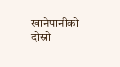खानेपानीको दोस्रो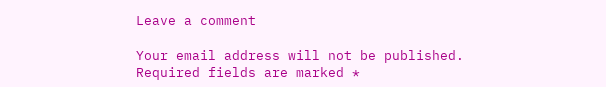Leave a comment

Your email address will not be published. Required fields are marked *